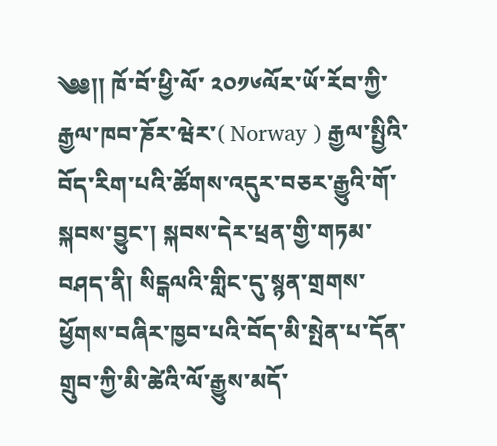༄༅།། ཁོ་བོ་ཕྱི་ལོ་ ༢༠༡༦ལོར་ཡོ་རོབ་ཀྱི་རྒྱལ་ཁབ་ཎོར་ཝེར་( Norway ) རྒྱལ་སྤྱིའི་བོད་རིག་པའི་ཚོགས་འདུར་བཅར་རྒྱུའི་གོ་སྐབས་བྱུང་། སྐབས་དེར་ཕྲན་གྱི་གཏམ་བཤད་ནི། སིངྒལའི་གླིང་དུ་སྙན་གྲགས་ཕྱོགས་བཞིར་ཁྱབ་པའི་བོད་མི་སྤེན་པ་དོན་གྲུབ་ཀྱི་མི་ཚེའི་ལོ་རྒྱུས་མདོ་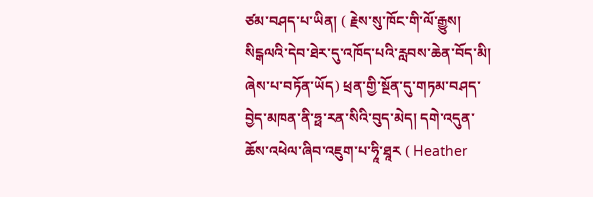ཙམ་བཤད་པ་ཡིན། ( རྗེས་སུ་ཁོང་གི་ལོ་རྒྱུས། སིངྒལའི་དེབ་ཐེར་དུ་འཁོད་པའི་རླབས་ཆེན་བོད་མི། ཞེས་པ་བཏོན་ཡོད) ཕྲན་གྱི་སྔོན་དུ་གཏམ་བཤད་བྱེད་མཁན་ནི་ཧྥ་རན་སིའི་བུད་མེད། དགེ་འདུན་ཆོས་འཕེལ་ཞིབ་འཇུག་པ་ཧཱི་ཐཱར ( Heather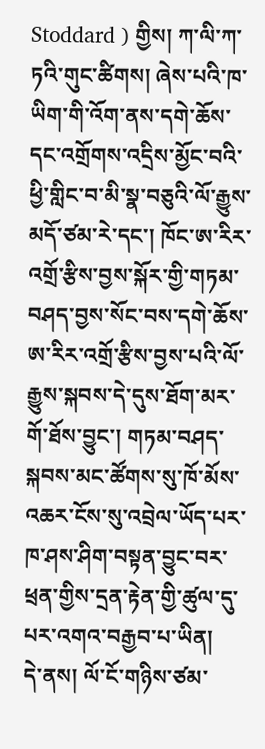Stoddard ) གྱིས། ཀ་ལི་ཀ་ཏའི་གུང་ཚིགས། ཞེས་པའི་ཁ་ཡིག་གི་འོག་ནས་དགེ་ཆོས་དང་འགྲོགས་འདྲིས་མྱོང་བའི་ཕྱི་གླིང་བ་མི་སྣ་བཅུའི་ལོ་རྒྱུས་མདོ་ཙམ་རེ་དང་། ཁོང་ཨ་རིར་འགྲོ་རྩིས་བྱས་སྐོར་གྱི་གཏམ་བཤད་བྱས་སོང་བས་དགེ་ཆོས་ཨ་རིར་འགྲོ་རྩིས་བྱས་པའི་ལོ་རྒྱུས་སྐབས་དེ་དུས་ཐོག་མར་གོ་ཐོས་བྱུང་། གཏམ་བཤད་སྐབས་མང་ཚོགས་སུ་ཁོ་མོས་འཆར་ངོས་སུ་འབྲེལ་ཡོད་པར་ཁ་ཤས་ཤིག་བསྟན་བྱུང་བར་ཕྲན་གྱིས་དྲན་རྟེན་གྱི་ཚུལ་དུ་པར་འགའ་བརྒྱབ་པ་ཡིན།
དེ་ནས། ལོ་ངོ་གཉིས་ཙམ་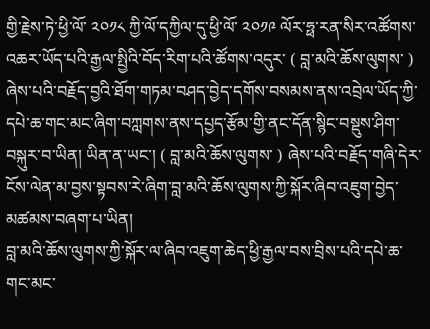གྱི་རྗེས་ཏེ་ཕྱི་ལོ་ ༢༠༡༨ ཀྱི་ལོ་དཀྱིལ་དུ་ཕྱི་ལོ་ ༢༠༡༩ ལོར་ཧྥ་རན་སིར་འཚོགས་འཆར་ཡོད་པའི་རྒྱལ་སྤྱིའི་བོད་རིག་པའི་ཚོགས་འདུར་ ( བླ་མའི་ཆོས་ལུགས་ ) ཞེས་པའི་བརྗོད་བྱའི་ཐོག་གཏམ་བཤད་བྱེད་དགོས་བསམས་ནས་འབྲེལ་ཡོད་ཀྱི་དཔེ་ཆ་གང་མང་ཞིག་བཀླགས་ནས་དཔྱད་རྩོམ་གྱི་ནང་དོན་སྙིང་བསྡུས་ཤིག་བསྐུར་བ་ཡིན། ཡིན་ན་ཡང་། ( བླ་མའི་ཆོས་ལུགས་ ) ཞེས་པའི་བརྗོད་གཞི་དེར་ངོས་ལེན་མ་བྱས་སྟབས་རེ་ཞིག་བླ་མའི་ཆོས་ལུགས་ཀྱི་སྐོར་ཞིབ་འཇུག་བྱེད་མཚམས་བཞག་པ་ཡིན།
བླ་མའི་ཆོས་ལུགས་ཀྱི་སྐོར་ལ་ཞིབ་འཇུག་ཆེད་ཕྱི་རྒྱལ་བས་བྲིས་པའི་དཔེ་ཆ་གང་མང་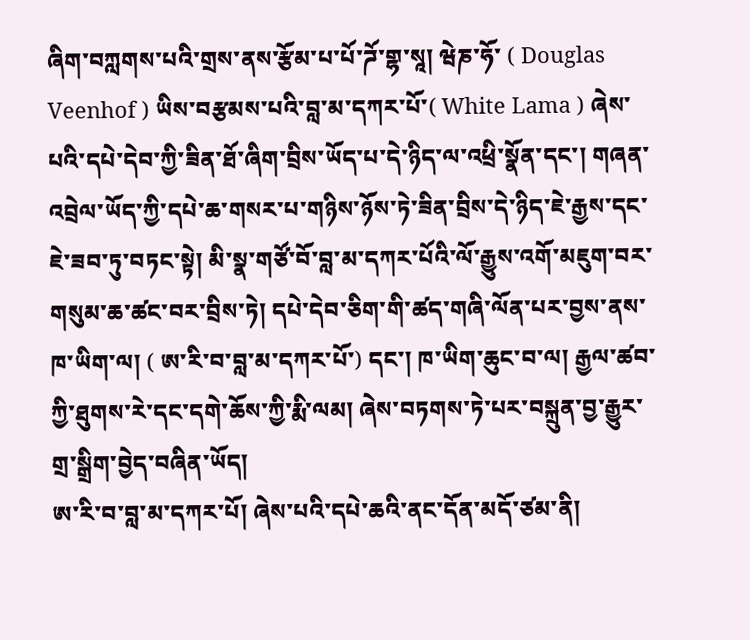ཞིག་བཀླགས་པའི་གྲས་ནས་རྩོམ་པ་པོ་ཌོ་གྷ་སཱ། ཝེཎ་ཧོ་ ( Douglas Veenhof ) ཡིས་བརྩམས་པའི་བླ་མ་དཀར་པོ་( White Lama ) ཞེས་པའི་དཔེ་དེབ་ཀྱི་ཟིན་ཐོ་ཞིག་བྲིས་ཡོད་པ་དེ་ཉིད་ལ་འཕྲི་སྣོན་དང་། གཞན་འབྲེལ་ཡོད་ཀྱི་དཔེ་ཆ་གསར་པ་གཉིས་ཉོས་ཏེ་ཟིན་བྲིས་དེ་ཉིད་ཇེ་རྒྱས་དང་ཇེ་ཟབ་ཏུ་བཏང་སྟེ། མི་སྣ་གཙོ་བོ་བླ་མ་དཀར་པོའི་ལོ་རྒྱུས་འགོ་མཇུག་བར་གསུམ་ཆ་ཚང་བར་བྲིས་ཏེ། དཔེ་དེབ་ཅིག་གི་ཚད་གཞི་ལོན་པར་བྱས་ནས་ཁ་ཡིག་ལ། ( ཨ་རི་བ་བླ་མ་དཀར་པོ་) དང་། ཁ་ཡིག་ཆུང་བ་ལ། རྒྱལ་ཚབ་ཀྱི་ཐུགས་རེ་དང་དགེ་ཆོས་ཀྱི་རྨི་ལམ། ཞེས་བཏགས་ཏེ་པར་བསྐྲུན་བྱ་རྒྱུར་གྲ་སྒྲིག་བྱེད་བཞིན་ཡོད།
ཨ་རི་བ་བླ་མ་དཀར་པོ། ཞེས་པའི་དཔེ་ཆའི་ནང་དོན་མདོ་ཙམ་ནི།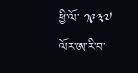ཕྱི་ལོ་ ༡༩༣༧ ལོར་ཨ་རི་བ་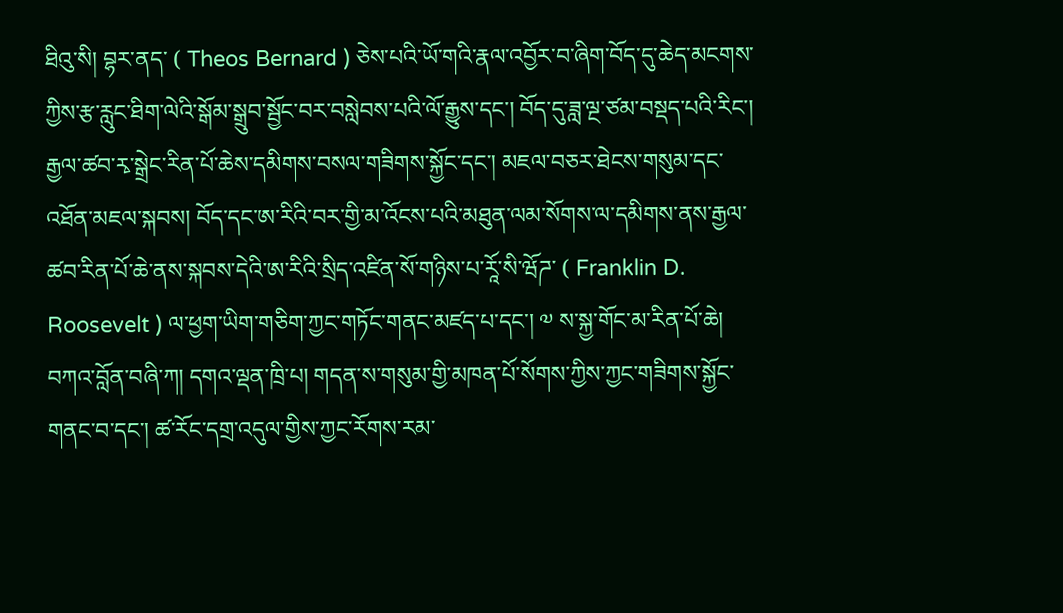ཐིའུ་སི། བྷར་ནད་ ( Theos Bernard ) ཅེས་པའི་ཡོ་གའི་རྣལ་འབྱོར་བ་ཞིག་བོད་དུ་ཆེད་མངགས་ཀྱིས་རྩ་རླུང་ཐིག་ལེའི་སྒོམ་སྒྲུབ་སྦྱོང་བར་བསླེབས་པའི་ལོ་རྒྱུས་དང་། བོད་དུ་ཟླ་ལྔ་ཙམ་བསྡད་པའི་རིང་། རྒྱལ་ཚབ་རྭ་སྒྲེང་རིན་པོ་ཆེས་དམིགས་བསལ་གཟིགས་སྐྱོང་དང་། མཇལ་བཅར་ཐེངས་གསུམ་དང་འཐོན་མཇལ་སྐབས། བོད་དང་ཨ་རིའི་བར་གྱི་མ་འོངས་པའི་མཐུན་ལམ་སོགས་ལ་དམིགས་ནས་རྒྱལ་ཚབ་རིན་པོ་ཆེ་ནས་སྐབས་དེའི་ཨ་རིའི་སྲིད་འཛིན་སོ་གཉིས་པ་རཱོ་སི་ཝོཌ་ ( Franklin D. Roosevelt ) ལ་ཕྱག་ཡིག་གཅིག་ཀྱང་གཏོང་གནང་མཛད་པ་དང་། ༧ ས་སྐྱ་གོང་མ་རིན་པོ་ཆེ། བཀའ་བློན་བཞི་ཀ། དགའ་ལྡན་ཁྲི་པ། གདན་ས་གསུམ་གྱི་མཁན་པོ་སོགས་ཀྱིས་ཀྱང་གཟིགས་སྐྱོང་གནང་བ་དང་། ཚ་རོང་དགྲ་འདུལ་གྱིས་ཀྱང་རོགས་རམ་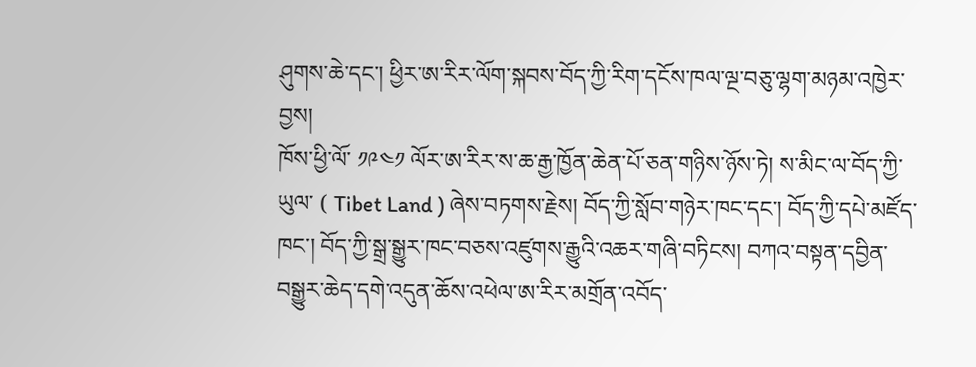ཤུགས་ཆེ་དང་། ཕྱིར་ཨ་རིར་ལོག་སྐབས་བོད་ཀྱི་རིག་དངོས་ཁལ་ལྔ་བཅུ་ལྷག་མཉམ་འཁྱེར་བྱས།
ཁོས་ཕྱི་ལོ་ ༡༩༤༡ ལོར་ཨ་རིར་ས་ཆ་རྒྱ་ཁྱོན་ཆེན་པོ་ཅན་གཉིས་ཉོས་ཏེ། ས་མིང་ལ་བོད་ཀྱི་ཡུལ་ ( Tibet Land ) ཞེས་བཏགས་རྗེས། བོད་ཀྱི་སློབ་གཉེར་ཁང་དང་། བོད་ཀྱི་དཔེ་མཛོད་ཁང་། བོད་ཀྱི་སྒྲ་སྒྱུར་ཁང་བཅས་འཛུགས་རྒྱུའི་འཆར་གཞི་བཏིངས། བཀའ་བསྟན་དབྱིན་བསྒྱུར་ཆེད་དགེ་འདུན་ཆོས་འཕེལ་ཨ་རིར་མགྲོན་འབོད་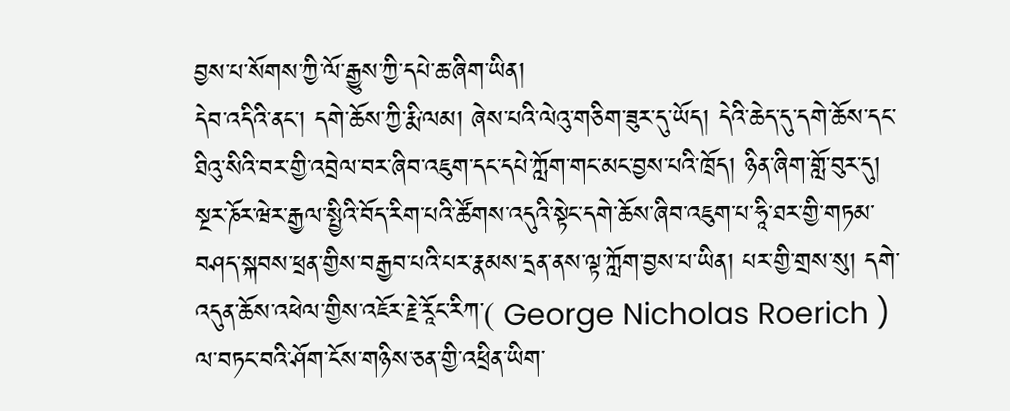བྱས་པ་སོགས་ཀྱི་ལོ་རྒྱུས་ཀྱི་དཔེ་ཆ་ཞིག་ཡིན།
དེབ་འདིའི་ནང་། དགེ་ཆོས་ཀྱི་རྨི་ལམ། ཞེས་པའི་ལེའུ་གཅིག་ཟུར་དུ་ཡོད། དེའི་ཆེད་དུ་དགེ་ཆོས་དང་ཐིའུ་སིའི་བར་གྱི་འབྲེལ་བར་ཞིབ་འཇུག་དང་དཔེ་ཀློག་གང་མང་བྱས་པའི་ཁྲོད། ཉིན་ཞིག་གློ་བུར་དུ། སྔར་ཎོར་ཝེར་རྒྱལ་སྤྱིའི་བོད་རིག་པའི་ཚོགས་འདུའི་སྟེང་དགེ་ཆོས་ཞིབ་འཇུག་པ་ཧཱི་ཐར་གྱི་གཏམ་བཤད་སྐབས་ཕྲན་གྱིས་བརྒྱབ་པའི་པར་རྣམས་དྲན་ནས་ལྟ་ཀློག་བྱས་པ་ཡིན། པར་གྱི་གྲས་སུ། དགེ་འདུན་ཆོས་འཕེལ་གྱིས་འཇོར་རྗེ་རཱོང་རིཀ་( George Nicholas Roerich ) ལ་བཏང་བའི་ཤོག་ངོས་གཉིས་ཅན་གྱི་འཕྲིན་ཡིག་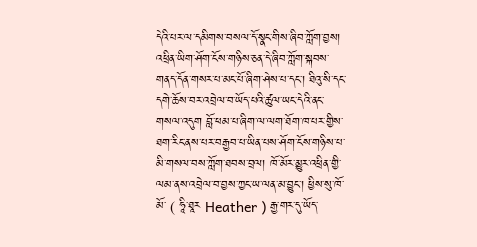དེའི་པར་ལ་དམིགས་བསལ་དོ་སྣང་གིས་ཞིབ་ཀློག་བྱས།
འཕྲིན་ཡིག་ཤོག་ངོས་གཉིས་ཅན་དེ་ཞིབ་ཀློག་སྐབས་གནད་དོན་གསར་པ་མང་པོ་ཞིག་ཤེས་པ་དང་། ཐིའུ་སི་དང་དགེ་ཆོས་བར་འབྲེལ་བ་ཡོད་པའི་ཚུལ་ཡང་དེའི་ནང་གསལ་འདུག བློ་ཕམ་པ་ཞིག་ལ་ལག་ཐོག་ཁ་པར་གྱིས་ཐག་རིང་ནས་པར་བརྒྱབ་པ་ཡིན་པས་ཤོག་ངོས་གཉིས་པ་མི་གསལ་བས་ཀློག་ཐབས་བྲལ། ཁོ་མོར་མྱུར་འཕྲིན་གྱི་ལམ་ནས་འབྲེལ་བ་བྱས་ཀྱང་ཡ་ལན་མ་བྱུང་། ཕྱིས་སུ་ཁོ་མོ་ ( ཧཱི་ཐཱར Heather ) རྒྱ་གར་དུ་ཡོད་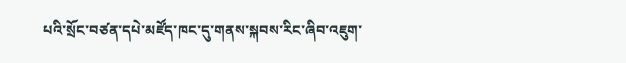པའི་སྲོང་བཙན་དཔེ་མཛོད་ཁང་དུ་གནས་སྐབས་རིང་ཞིབ་འཇུག་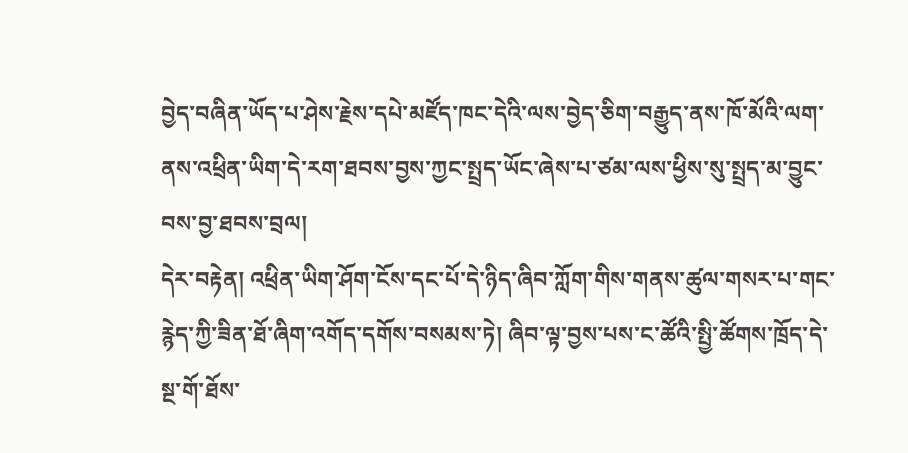བྱེད་བཞིན་ཡོད་པ་ཤེས་རྗེས་དཔེ་མཛོད་ཁང་དེའི་ལས་བྱེད་ཅིག་བརྒྱུད་ནས་ཁོ་མོའི་ལག་ནས་འཕྲིན་ཡིག་དེ་རག་ཐབས་བྱས་ཀྱང་སྤྲད་ཡོང་ཞེས་པ་ཙམ་ལས་ཕྱིས་སུ་སྤྲད་མ་བྱུང་བས་བྱ་ཐབས་བྲལ།
དེར་བརྟེན། འཕྲིན་ཡིག་ཤོག་ངོས་དང་པོ་དེ་ཉིད་ཞིབ་ཀློག་གིས་གནས་ཚུལ་གསར་པ་གང་རྙེད་ཀྱི་ཟིན་ཐོ་ཞིག་འགོད་དགོས་བསམས་ཏེ། ཞིབ་ལྟ་བྱས་པས་ང་ཚོའི་སྤྱི་ཚོགས་ཁྲོད་དེ་སྔ་གོ་ཐོས་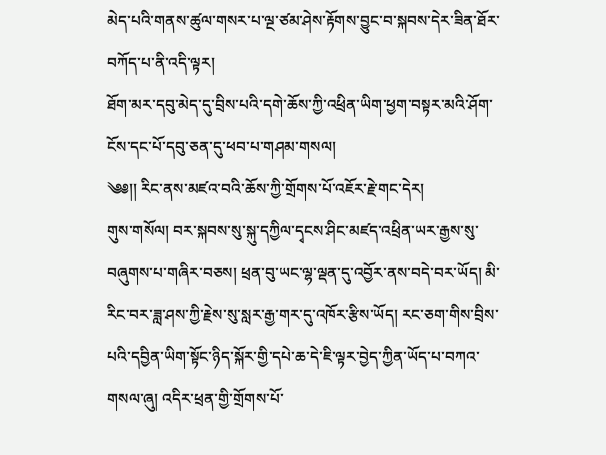མེད་པའི་གནས་ཚུལ་གསར་པ་ལྔ་ཙམ་ཤེས་རྟོགས་བྱུང་བ་སྐབས་དེར་ཟིན་ཐོར་བཀོད་པ་ནི་འདི་ལྟར།
ཐོག་མར་དབུ་མེད་དུ་བྲིས་པའི་དགེ་ཆོས་ཀྱི་འཕྲིན་ཡིག་ཕྱག་བསྟར་མའི་ཤོག་ངོས་དང་པོ་དབུ་ཅན་དུ་ཕབ་པ་གཤམ་གསལ།
༄༅།། རིང་ནས་མཛའ་བའི་ཆོས་ཀྱི་གྲོགས་པོ་འཇོར་རྗེ་གང་དེར།
གུས་གསོལ། བར་སྐབས་སུ་སྐུ་དཀྱིལ་དྭངས་ཤིང་མཛད་འཕྲིན་ཡར་རྒྱས་སུ་བཞུགས་པ་གཞིར་བཅས། ཕྲན་བུ་ཡང་ལྷ་ལྡན་དུ་འབྱོར་ནས་བདེ་བར་ཡོད། མི་རིང་བར་ཟླ་ཤས་ཀྱི་རྗེས་སུ་སླར་རྒྱ་གར་དུ་འཁོར་རྩིས་ཡོད། རང་ཅག་གིས་བྲིས་པའི་དབྱིན་ཡིག་སྟོང་ཉིད་སྐོར་གྱི་དཔེ་ཆ་དེ་ཇི་ལྟར་བྱེད་ཀྱིན་ཡོད་པ་བཀའ་གསལ་ཞུ། འདིར་ཕྲན་གྱི་གྲོགས་པོ་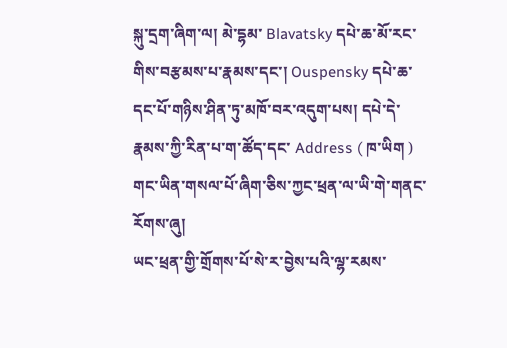སྐུ་དྲག་ཞིག་ལ། མེ་དྷམ་ Blavatsky དཔེ་ཆ་མོ་རང་གིས་བརྩམས་པ་རྣམས་དང་། Ouspensky དཔེ་ཆ་དང་པོ་གཉིས་ཤིན་ཏུ་མཁོ་བར་འདུག་པས། དཔེ་དེ་རྣམས་ཀྱི་རིན་པ་ག་ཚོད་དང་ Address ( ཁ་ཡིག ) གང་ཡིན་གསལ་པོ་ཞིག་ཅིས་ཀྱང་ཕྲན་ལ་ཡི་གེ་གནང་རོགས་ཞུ།
ཡང་ཕྲན་གྱི་གྲོགས་པོ་སེ་ར་བྱེས་པའི་ལྷ་རམས་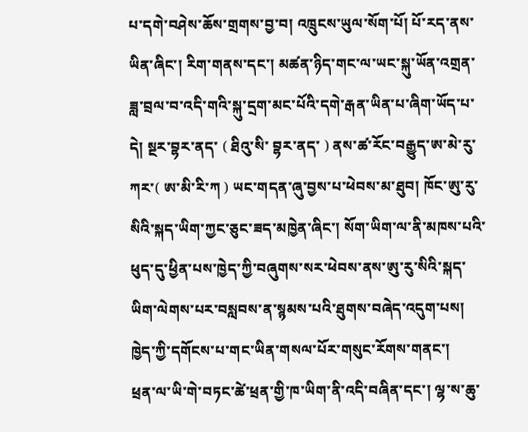པ་དགེ་བཤེས་ཆོས་གྲགས་བྱ་བ། འཁྲུངས་ཡུལ་སོག་པོ། པོ་རད་ནས་ཡིན་ཞིང་། རིག་གནས་དང་། མཚན་ཉིད་གང་ལ་ཡང་སྐུ་ཡོན་འགྲན་ཟླ་བྲལ་བ་འདི་གའི་སྐུ་དྲག་མང་པོའི་དགེ་རྒན་ཡིན་པ་ཞིག་ཡོད་པ་དེ། སྔར་བྷར་ནད་ ( ཐིའུ་སི་ བྷར་ནད་ ) ནས་ཚ་རོང་བརྒྱུད་ཨ་མེ་རུ་ཀར་( ཨ་མི་རི་ཀ ) ཡང་གདན་ཞུ་བྱས་པ་ཕེབས་མ་ཐུབ། ཁོང་ཨུ་རུ་སིའི་སྐད་ཡིག་ཀྱང་ཅུང་ཟད་མཁྱེན་ཞིང་། སོག་ཡིག་ལ་ནི་མཁས་པའི་ཕུད་དུ་ཕྱིན་པས་ཁྱེད་ཀྱི་བཞུགས་སར་ཕེབས་ནས་ཨུ་རུ་སིའི་སྐད་ཡིག་ལེགས་པར་བསླབས་ན་སྙམས་པའི་ཐུགས་བཞེད་འདུག་པས། ཁྱེད་ཀྱི་དགོངས་པ་གང་ཡིན་གསལ་པོར་གསུང་རོགས་གནང་།
ཕྲན་ལ་ཡི་གེ་བཏང་ཚེ་ཕྲན་གྱི་ཁ་ཡིག་ནི་འདི་བཞིན་དང་། ལྷ་ས་ཆུ་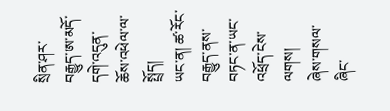སྲིན་ཤར་བརྒྱུད་ཨ་མདོ་དགེ་འདུན་ཆོས་འཕེལ་ལ་སྤྲོད།
ཡང་ན། ཚ་རོང་བརྒྱུད་ནས་བཏང་ན་ཡང་འཕྲོད་ངེས་ལགས།
ཞེས་གསལ་ཞིང་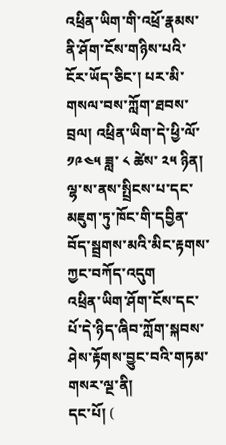འཕྲིན་ཡིག་གི་འཕྲོ་རྣམས་ནི་ཤོག་ངོས་གཉིས་པའི་ངོར་ཡོད་ཅིང་། པར་མི་གསལ་བས་ཀློག་ཐབས་བྲལ། འཕྲིན་ཡིག་དེ་ཕྱི་ལོ་ ༡༩༤༥ ཟླ་ ༨ ཚེས་ ༢༥ ཉིན། ལྷ་ས་ནས་སྤྲིངས་པ་དང་མཇུག་ཏུ་ཁོང་གི་དབྱིན་བོད་སྦྲགས་མའི་མིང་རྟགས་ཀྱང་བཀོད་འདུག
འཕྲིན་ཡིག་ཤོག་ངོས་དང་པོ་དེ་ཉིད་ཞིབ་ཀློག་སྐབས་ཤེས་རྟོགས་བྱུང་བའི་གཏམ་གསར་ལྔ་ནི།
དང་པོ། (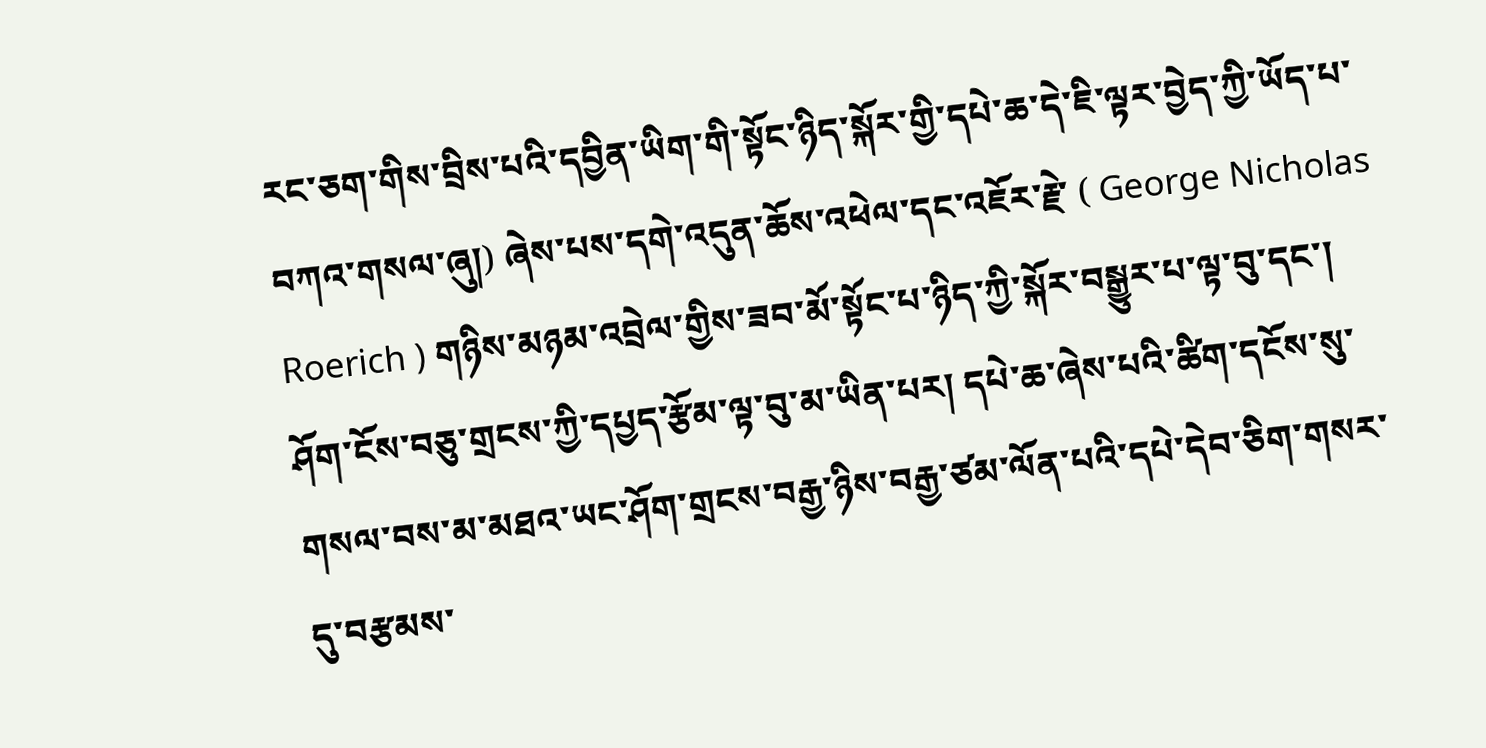རང་ཅག་གིས་བྲིས་པའི་དབྱིན་ཡིག་གི་སྟོང་ཉིད་སྐོར་གྱི་དཔེ་ཆ་དེ་ཇི་ལྟར་བྱེད་ཀྱི་ཡོད་པ་བཀའ་གསལ་ཞུ།) ཞེས་པས་དགེ་འདུན་ཆོས་འཕེལ་དང་འཇོར་རྗེ་ ( George Nicholas Roerich ) གཉིས་མཉམ་འབྲེལ་གྱིས་ཟབ་མོ་སྟོང་པ་ཉིད་ཀྱི་སྐོར་བསྒྱུར་པ་ལྟ་བུ་དང་། ཤོག་ངོས་བཅུ་གྲངས་ཀྱི་དཔྱད་རྩོམ་ལྟ་བུ་མ་ཡིན་པར། དཔེ་ཆ་ཞེས་པའི་ཚིག་དངོས་སུ་གསལ་བས་མ་མཐའ་ཡང་ཤོག་གྲངས་བརྒྱ་ཉིས་བརྒྱ་ཙམ་ལོན་པའི་དཔེ་དེབ་ཅིག་གསར་དུ་བརྩམས་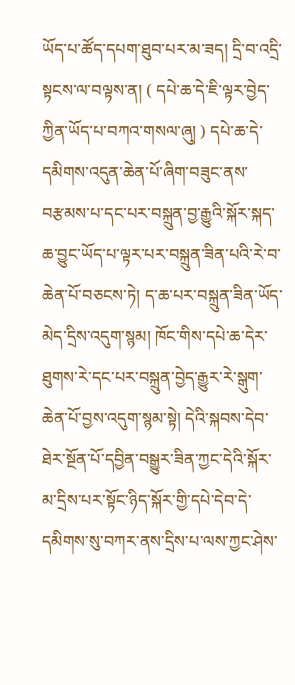ཡོད་པ་ཚོད་དཔག་ཐུབ་པར་མ་ཟད། དྲི་བ་འདྲི་སྟངས་ལ་བལྟས་ན། ( དཔེ་ཆ་དེ་ཇི་ལྟར་བྱེད་ཀྱིན་ཡོད་པ་བཀའ་གསལ་ཞུ། ) དཔེ་ཆ་དེ་དམིགས་འདུན་ཆེན་པོ་ཞིག་བཟུང་ནས་བརྩམས་པ་དང་པར་བསྐྲུན་བྱ་རྒྱུའི་སྐོར་སྐད་ཆ་བྱུང་ཡོད་པ་ལྟར་པར་བསྐྲུན་ཟིན་པའི་རེ་བ་ཆེན་པོ་བཅངས་ཏེ། ད་ཆ་པར་བསྐྲུན་ཟིན་ཡོད་མེད་དྲིས་འདུག་སྙམ། ཁོང་གིས་དཔེ་ཆ་དེར་ཐུགས་རེ་དང་པར་བསྐྲུན་བྱེད་རྒྱུར་རེ་སྒུག་ཆེན་པོ་བྱས་འདུག་སྙམ་སྟེ། དེའི་སྐབས་དེབ་ཐེར་སྔོན་པོ་དབྱིན་བསྒྱུར་ཟིན་ཀྱང་དེའི་སྐོར་མ་དྲིས་པར་སྟོང་ཉིད་སྐོར་གྱི་དཔེ་དེབ་དེ་དམིགས་སུ་བཀར་ནས་དྲིས་པ་ལས་ཀྱང་ཤེས་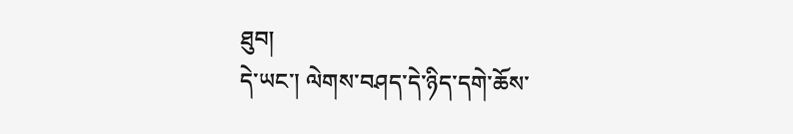ཐུབ།
དེ་ཡང་། ལེགས་བཤད་དེ་ཉིད་དགེ་ཆོས་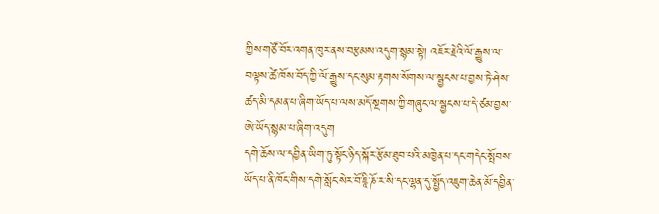ཀྱིས་གཙོ་བོར་འགན་ཁུར་ནས་བརྩམས་འདུག་སྙམ་སྟེ། འཇོར་རྗེའི་ལོ་རྒྱུས་ལ་བལྟས་ཚེ་ཁོས་བོད་ཀྱི་ལོ་རྒྱུས་དང་སུམ་རྟགས་སོགས་ལ་སྦྱངས་པ་བྱས་ཏེ་ཤེས་ཚད་མི་དམན་པ་ཞིག་ཡོད་པ་ལས་མདོ་སྔགས་ཀྱི་གཞུང་ལ་སྦྱངས་པ་དེ་ཙམ་བྱས་ཨེ་ཡོད་སྙམ་པ་ཞིག་འདུག
དགེ་ཆོས་ལ་དབྱིན་ཡིག་ཏུ་སྟོང་ཉིད་སྐོར་རྩོམ་ཐུབ་པའི་མཁྱེན་པ་དང་གདེང་སྤོབས་ཡོད་པ་ནི་ཁོང་གིས་དགེ་སློང་སེར་བོ་ཇཱི་ཎོ་ར་སི་དང་ལྷན་དུ་སྤྱོད་འཇུག་ཆེན་མོ་དབྱིན་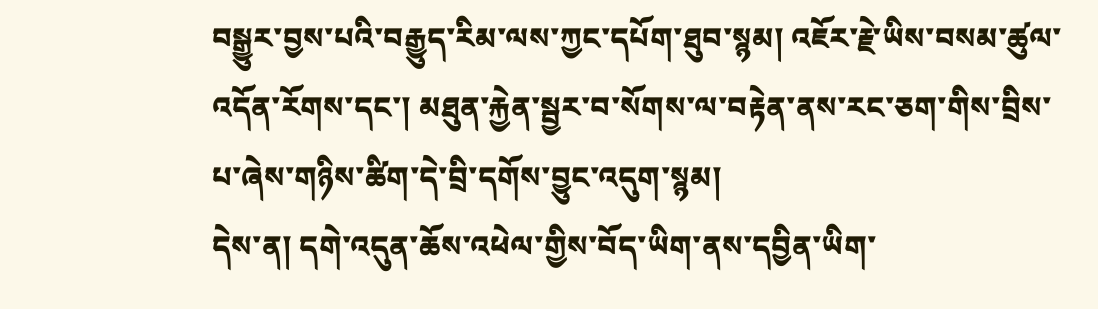བསྒྱུར་བྱས་པའི་བརྒྱུད་རིམ་ལས་ཀྱང་དཔོག་ཐུབ་སྙམ། འཇོར་རྗེ་ཡིས་བསམ་ཚུལ་འདོན་རོགས་དང་། མཐུན་རྐྱེན་སྦྱར་བ་སོགས་ལ་བརྟེན་ནས་རང་ཅག་གིས་བྲིས་པ་ཞེས་གཉིས་ཚིག་དེ་བྲི་དགོས་བྱུང་འདུག་སྙམ།
དེས་ན། དགེ་འདུན་ཆོས་འཕེལ་གྱིས་བོད་ཡིག་ནས་དབྱིན་ཡིག་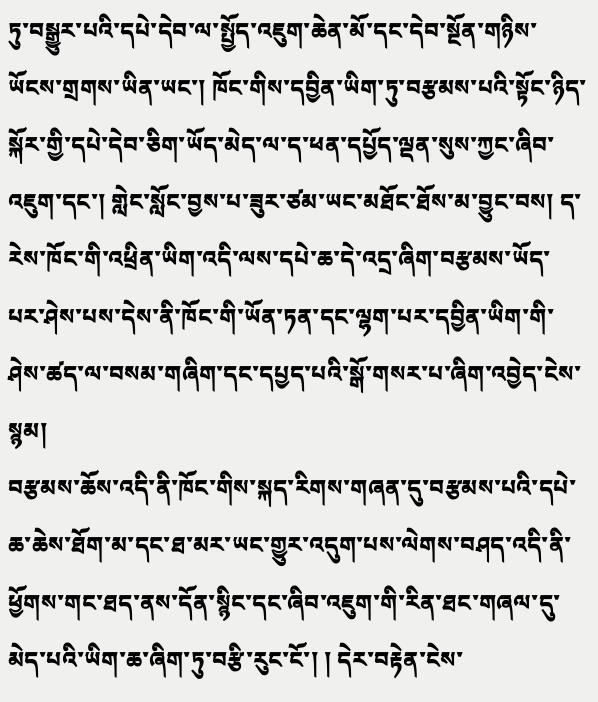ཏུ་བསྒྱུར་པའི་དཔེ་དེབ་ལ་སྤྱོད་འཇུག་ཆེན་མོ་དང་དེབ་སྔོན་གཉིས་ཡོངས་གྲགས་ཡིན་ཡང་། ཁོང་གིས་དབྱིན་ཡིག་ཏུ་བརྩམས་པའི་སྟོང་ཉིད་སྐོར་གྱི་དཔེ་དེབ་ཅིག་ཡོད་མེད་ལ་ད་ཕན་དཔྱོད་ལྡན་སུས་ཀྱང་ཞིབ་འཇུག་དང་། གླེང་སློང་བྱས་པ་ཟུར་ཙམ་ཡང་མཐོང་ཐོས་མ་བྱུང་བས། ད་རེས་ཁོང་གི་འཕྲིན་ཡིག་འདི་ལས་དཔེ་ཆ་དེ་འདྲ་ཞིག་བརྩམས་ཡོད་པར་ཤེས་པས་དེས་ནི་ཁོང་གི་ཡོན་ཏན་དང་ལྷག་པར་དབྱིན་ཡིག་གི་ཤེས་ཚད་ལ་བསམ་གཞིག་དང་དཔྱད་པའི་སྒོ་གསར་པ་ཞིག་འབྱེད་ངེས་སྙམ།
བརྩམས་ཆོས་འདི་ནི་ཁོང་གིས་སྐད་རིགས་གཞན་དུ་བརྩམས་པའི་དཔེ་ཆ་ཆེས་ཐོག་མ་དང་ཐ་མར་ཡང་གྱུར་འདུག་པས་ལེགས་བཤད་འདི་ནི་ཕྱོགས་གང་ཐད་ནས་དོན་སྙིང་དང་ཞིབ་འཇུག་གི་རིན་ཐང་གཞལ་དུ་མེད་པའི་ཡིག་ཆ་ཞིག་ཏུ་བརྩི་རུང་ངོ་། ། དེར་བརྟེན་ངེས་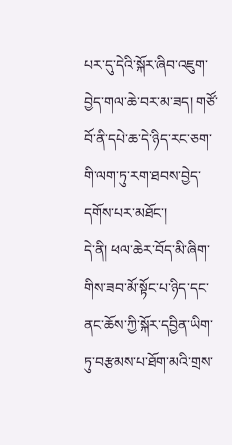པར་དུ་དེའི་སྐོར་ཞིབ་འཇུག་བྱེད་གལ་ཆེ་བར་མ་ཟད། གཙོ་བོ་ནི་དཔེ་ཆ་དེ་ཉིད་རང་ཅག་གི་ལག་ཏུ་རག་ཐབས་བྱེད་དགོས་པར་མཐོང་།
དེ་ནི། ཕལ་ཆེར་བོད་མི་ཞིག་གིས་ཟབ་མོ་སྟོང་པ་ཉིད་དང་ནང་ཆོས་ཀྱི་སྐོར་དབྱིན་ཡིག་ཏུ་བརྩམས་པ་ཐོག་མའི་གྲས་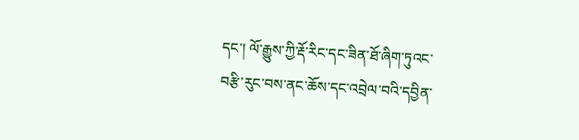དང་། ལོ་རྒྱུས་ཀྱི་རྡོ་རིང་དང་ཟིན་ཐོ་ཞིག་ཏུའང་བརྩི་རུང་བས་ནང་ཆོས་དང་འབྲེལ་བའི་དབྱིན་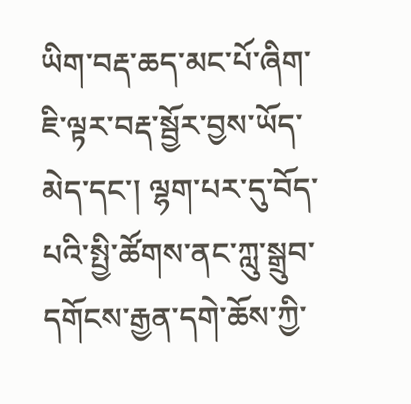ཡིག་བརྡ་ཆད་མང་པོ་ཞིག་ཇི་ལྟར་བརྡ་སྦྱོར་བྱས་ཡོད་མེད་དང་། ལྷག་པར་དུ་བོད་པའི་སྤྱི་ཚོགས་ནང་ཀླུ་སྒྲུབ་དགོངས་རྒྱན་དགེ་ཆོས་ཀྱི་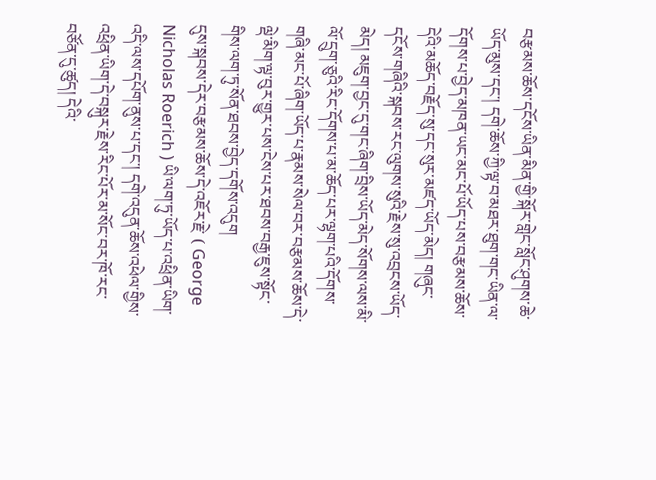བརྩམས་ཆོས་དངོས་ཡིན་མིན་གྱི་སྐོར་གླེང་སློང་ཤུགས་ཆེ་ཡོད་མུས་དང་། དགེ་ཆོས་ཀྱི་ལྟ་བ་མཐར་ཐུག་གང་ཡིན་ལ་དོགས་པ་བྱེད་མཁན་ཡང་མང་པོ་ཡོད་པས་བརྩམས་ཆོས་དེའི་མཆོད་བརྗོད་སུ་དང་སུར་མཛད་ཡོད་མེད། གཞུང་དངོས་གཞིའི་སྐབས་རང་ལུགས་སུའི་རྗེས་སུ་འབྲངས་ཡོད་མེད། མཇུག་བྱང་དུ་གང་ཞིག་བྲིས་ཡོད་མེད་སོགས་ལས་མི་ལོ་དྲུག་ཅུའི་རིང་དོགས་པ་མ་ཆོད་པར་ལྷག་པའི་དོགས་གཞི་མང་པོ་ཞིག་ཡོད་པ་རྣམས་སེལ་བར་བརྩམས་ཆོས་དེ་ལྡེ་མིག་ལྟ་བུར་གྱུར་པས་ངེས་པར་ཐབས་བརྒྱ་ཇུས་སྟོང་གིས་ལག་ཏུ་སོན་ཐབས་བྱེད་དགོས་འདུག
དུས་སྐབས་དེར་བརྩམས་ཆོས་དེ་འཇོར་རྗེ་ ( George Nicholas Roerich ) ཡི་ལག་ཏུ་ཡོད་པ་འཕྲིན་ཡིག་འདི་ལས་དཔོག་ནུས་པ་དང་། དགེ་འདུན་ཆོས་འཕེལ་གྱིས་འཕྲིན་ཡིག་དེ་བསྐུར་རྗེས་རིང་པོར་མ་སོང་བར་ཁོ་རང་བཙོན་དུ་ཚུད། དེའི་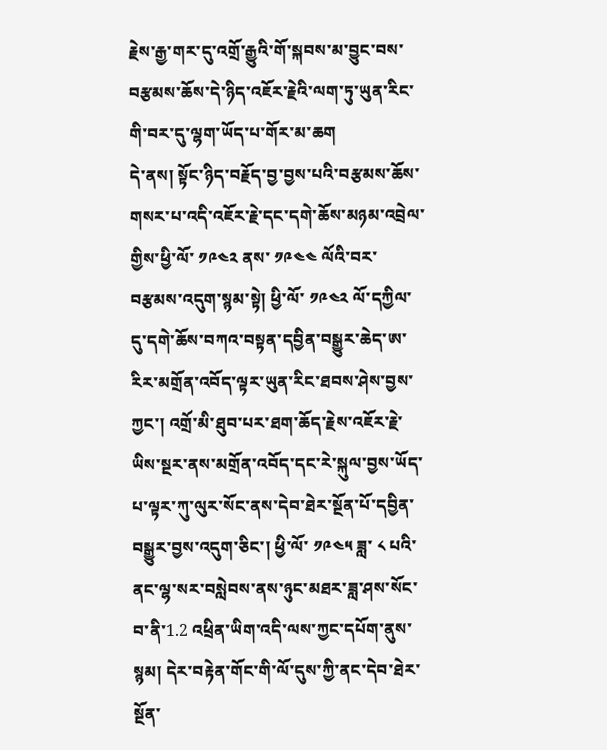རྗེས་རྒྱ་གར་དུ་འགྲོ་རྒྱུའི་གོ་སྐབས་མ་བྱུང་བས་བརྩམས་ཆོས་དེ་ཉིད་འཇོར་རྗེའི་ལག་ཏུ་ཡུན་རིང་གི་བར་དུ་ལྷག་ཡོད་པ་གོར་མ་ཆག
དེ་ནས། སྟོང་ཉིད་བརྗོད་བྱ་བྱས་པའི་བརྩམས་ཆོས་གསར་པ་འདི་འཇོར་རྗེ་དང་དགེ་ཆོས་མཉམ་འབྲེལ་གྱིས་ཕྱི་ལོ་ ༡༩༤༢ ནས་ ༡༩༤༤ ལོའི་བར་བརྩམས་འདུག་སྙམ་སྟེ། ཕྱི་ལོ་ ༡༩༤༢ ལོ་དཀྱིལ་དུ་དགེ་ཆོས་བཀའ་བསྟན་དབྱིན་བསྒྱུར་ཆེད་ཨ་རིར་མགྲོན་འབོད་ལྟར་ཡུན་རིང་ཐབས་ཤེས་བྱས་ཀྱང་། འགྲོ་མི་ཐུབ་པར་ཐག་ཆོད་རྗེས་འཇོར་རྗེ་ཡིས་སྔར་ནས་མགྲོན་འབོད་དང་རེ་སྐུལ་བྱས་ཡོད་པ་ལྟར་ཀུ་ལུར་སོང་ནས་དེབ་ཐེར་སྔོན་པོ་དབྱིན་བསྒྱུར་བྱས་འདུག་ཅིང་། ཕྱི་ལོ་ ༡༩༤༥ ཟླ་ ༨ པའི་ནང་ལྷ་སར་བསླེབས་ནས་ཉུང་མཐར་ཟླ་ཤས་སོང་བ་ནི་1.2 འཕྲིན་ཡིག་འདི་ལས་ཀྱང་དཔོག་ནུས་སྙམ། དེར་བརྟེན་གོང་གི་ལོ་དུས་ཀྱི་ནང་དེབ་ཐེར་སྔོན་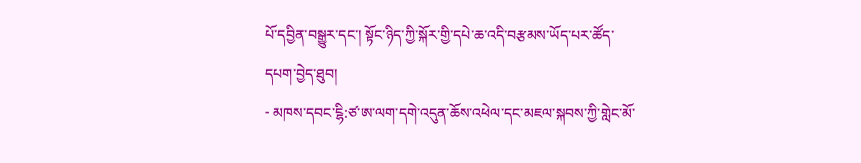པོ་དབྱིན་བསྒྱུར་དང་། སྟོང་ཉིད་ཀྱི་སྐོར་གྱི་དཔེ་ཆ་འདི་བརྩམས་ཡོད་པར་ཚོད་དཔག་བྱེད་ཐུབ།
- མཁས་དབང་ངྷི:ཙ་ཨ་ལག་དགེ་འདུན་ཆོས་འཕེལ་དང་མཇལ་སྐབས་ཀྱི་གླེང་མོ་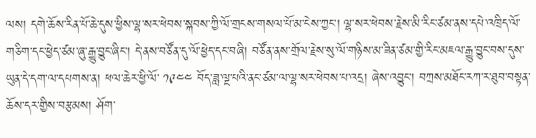ལས། དགེ་ཆོས་རིན་པོ་ཆེ་དུས་ཕྱིས་ལྷ་སར་ཕེབས་སྐབས་ཀྱི་ལོ་གྲངས་གསལ་པོ་མ་ངེས་ཀྱང་། ལྷ་སར་ཕེབས་རྗེས་མི་རིང་ཙམ་ནས་དཔེ་འཁྲིད་ལོ་གཅིག་དང་ཕྱེད་ཙམ་ཞུ་རྒྱུ་བྱུང་ཞིང་། དེ་ནས་བཙོན་དུ་ལོ་ཕྱེད་དང་བཞི། བཙོན་ནས་གྲོལ་རྗེས་སུ་ལོ་གཉིས་མ་ཟིན་ཙམ་གྱི་རིང་མཇལ་རྒྱུ་བྱུང་བས་དུས་ཡུན་དེ་དག་ལ་དཔགས་ན། ཕལ་ཆེར་ཕྱི་ལོ་ ༡༩༤༤ བོད་ཟླ་ལྔ་པའི་ནང་ཙམ་ལ་ལྷ་སར་ཕེབས་པ་འདྲ། ཞེས་འབྱུང་། བཀྲས་མཐོང་རཀ་ར་ཐུབ་བསྟན་ཆོས་དར་གྱིས་བརྩམས། ཤོག་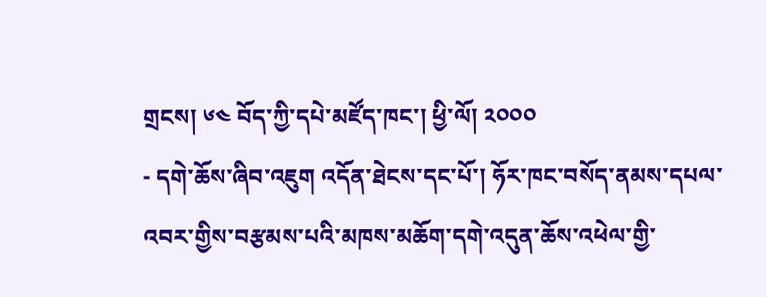གྲངས། ༦༤ བོད་ཀྱི་དཔེ་མཛོད་ཁང་། ཕྱི་ལོ། ༢༠༠༠
- དགེ་ཆོས་ཞིབ་འཇུག འདོན་ཐེངས་དང་པོ་། ཧོར་ཁང་བསོད་ནམས་དཔལ་འབར་གྱིས་བརྩམས་པའི་མཁས་མཆོག་དགེ་འདུན་ཆོས་འཕེལ་གྱི་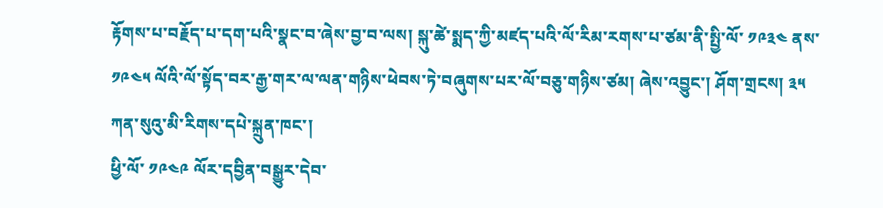རྟོགས་པ་བརྗོད་པ་དག་པའི་སྣང་བ་ཞེས་བྱ་བ་ལས། སྐུ་ཚེ་སྨད་ཀྱི་མཛད་པའི་ལོ་རིམ་རགས་པ་ཙམ་ནི་སྤྱི་ལོ་ ༡༩༣༤ ནས་ ༡༩༤༥ ལོའི་ལོ་སྟོད་བར་རྒྱ་གར་ལ་ལན་གཉིས་ཕེབས་ཏེ་བཞུགས་པར་ལོ་བཅུ་གཉིས་ཙམ། ཞེས་འབྱུང་། ཤོག་གྲངས། ༣༥ ཀན་སུའུ་མི་རིགས་དཔེ་སྐྲུན་ཁང་།
ཕྱི་ལོ་ ༡༩༤༩ ལོར་དབྱིན་བསྒྱུར་དེབ་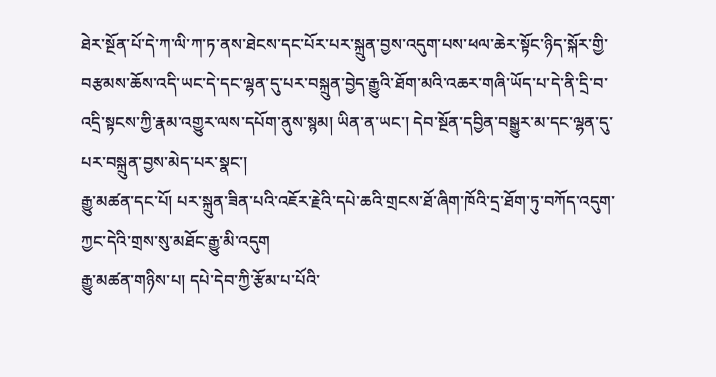ཐེར་སྔོན་པོ་དེ་ཀ་ལི་ཀ་ཏ་ནས་ཐེངས་དང་པོར་པར་སྐྲུན་བྱས་འདུག་པས་ཕལ་ཆེར་སྟོང་ཉིད་སྐོར་གྱི་བརྩམས་ཆོས་འདི་ཡང་དེ་དང་ལྷན་དུ་པར་བསྐྲུན་བྱེད་རྒྱུའི་ཐོག་མའི་འཆར་གཞི་ཡོད་པ་དེ་ནི་དྲི་བ་འདྲི་སྟངས་ཀྱི་རྣམ་འགྱུར་ལས་དཔོག་ནུས་སྙམ། ཡིན་ན་ཡང་། དེབ་སྔོན་དབྱིན་བསྒྱུར་མ་དང་ལྷན་དུ་པར་བསྐྲུན་བྱས་མེད་པར་སྣང་།
རྒྱུ་མཚན་དང་པོ། པར་སྐྲུན་ཟིན་པའི་འཇོར་རྗེའི་དཔེ་ཆའི་གྲངས་ཐོ་ཞིག་ཁོའི་དྲ་ཐོག་ཏུ་བཀོད་འདུག་ཀྱང་དེའི་གྲས་སུ་མཐོང་རྒྱུ་མི་འདུག
རྒྱུ་མཚན་གཉིས་པ། དཔེ་དེབ་ཀྱི་རྩོམ་པ་པོའི་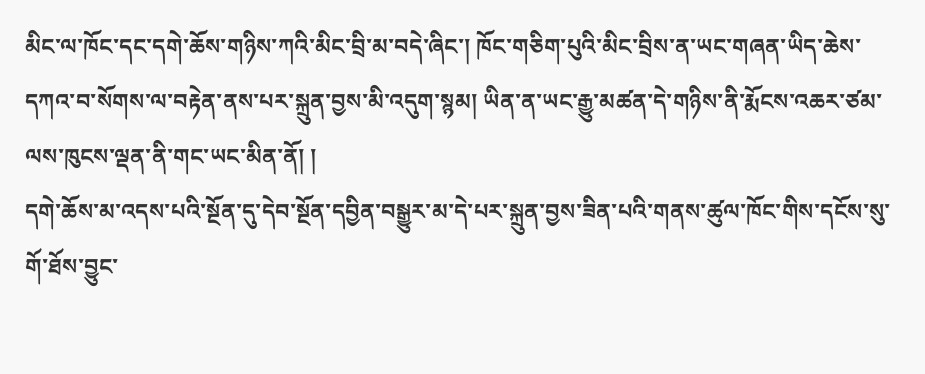མིང་ལ་ཁོང་དང་དགེ་ཆོས་གཉིས་ཀའི་མིང་བྲི་མ་བདེ་ཞིང་། ཁོང་གཅིག་པུའི་མིང་བྲིས་ན་ཡང་གཞན་ཡིད་ཆེས་དཀའ་བ་སོགས་ལ་བརྟེན་ནས་པར་སྐྲུན་བྱས་མི་འདུག་སྙམ། ཡིན་ན་ཡང་རྒྱུ་མཚན་དེ་གཉིས་ནི་རྨོངས་འཆར་ཙམ་ལས་ཁུངས་ལྡན་ནི་གང་ཡང་མིན་ནོ། །
དགེ་ཆོས་མ་འདས་པའི་སྔོན་དུ་དེབ་སྔོན་དབྱིན་བསྒྱུར་མ་དེ་པར་སྐྲུན་བྱས་ཟིན་པའི་གནས་ཚུལ་ཁོང་གིས་དངོས་སུ་གོ་ཐོས་བྱུང་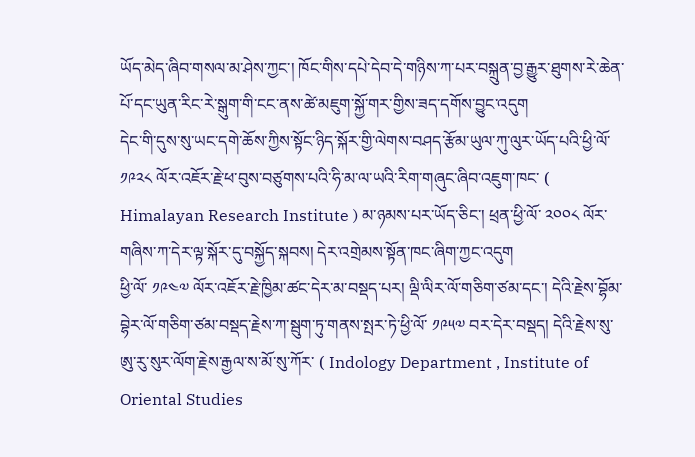ཡོད་མེད་ཞིབ་གསལ་མ་ཤེས་ཀྱང་། ཁོང་གིས་དཔེ་དེབ་དེ་གཉིས་ཀ་པར་བསྐྲུན་བྱ་རྒྱུར་ཐུགས་རེ་ཆེན་པོ་དང་ཡུན་རིང་རེ་སྒུག་གི་ངང་ནས་ཚེ་མཇུག་སྐྱོ་གར་གྱིས་ཟད་དགོས་བྱུང་འདུག
དེང་གི་དུས་སུ་ཡང་དགེ་ཆོས་ཀྱིས་སྟོང་ཉིད་སྐོར་གྱི་ལེགས་བཤད་རྩོམ་ཡུལ་ཀུ་ལུར་ཡོད་པའི་ཕྱི་ལོ་ ༡༩༢༨ ལོར་འཇོར་རྗེ་ཕ་བུས་བཙུགས་པའི་ཧི་མ་ལ་ཡའི་རིག་གཞུང་ཞིབ་འཇུག་ཁང་ ( Himalayan Research Institute ) མ་ཉམས་པར་ཡོད་ཅིང་། ཕྲན་ཕྱི་ལོ་ ༢༠༠༨ ལོར་གཞིས་ཀ་དེར་ལྟ་སྐོར་དུ་བསྐྱོད་སྐབས། དེར་འགྲེམས་སྟོན་ཁང་ཞིག་ཀྱང་འདུག
ཕྱི་ལོ་ ༡༩༤༧ ལོར་འཇོར་རྗེ་ཁྱིམ་ཚང་དེར་མ་བསྡད་པར། ལྡི་ལིར་ལོ་གཅིག་ཙམ་དང་། དེའི་རྗེས་བྷོམ་བྷེར་ལོ་གཅིག་ཙམ་བསྡད་རྗེས་ཀ་སྦུག་ཏུ་གནས་སྤར་ཏེ་ཕྱི་ལོ་ ༡༩༥༧ བར་དེར་བསྡད། དེའི་རྗེས་སུ་ཨུ་རུ་སུར་ལོག་རྗེས་རྒྱལ་ས་མོ་སུ་ཀོར་ ( Indology Department , Institute of Oriental Studies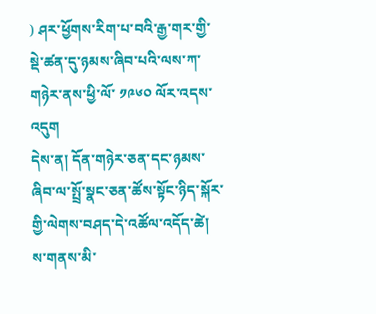) ཤར་ཕྱོགས་རིག་པ་བའི་རྒྱ་གར་གྱི་སྡེ་ཚན་དུ་ཉམས་ཞིབ་པའི་ལས་ཀ་གཉེར་ནས་ཕྱི་ལོ་ ༡༩༦༠ ལོར་འདས་འདུག
དེས་ན། དོན་གཉེར་ཅན་དང་ཉམས་ཞིབ་ལ་སྤྲོ་སྣང་ཅན་ཚོས་སྟོང་ཉིད་སྐོར་གྱི་ལེགས་བཤད་དེ་འཚོལ་འདོད་ཚེ། ས་གནས་མི་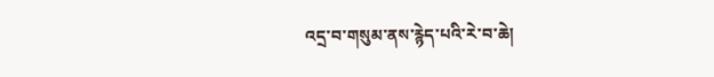འདྲ་བ་གསུམ་ནས་རྙེད་པའི་རེ་བ་ཆེ།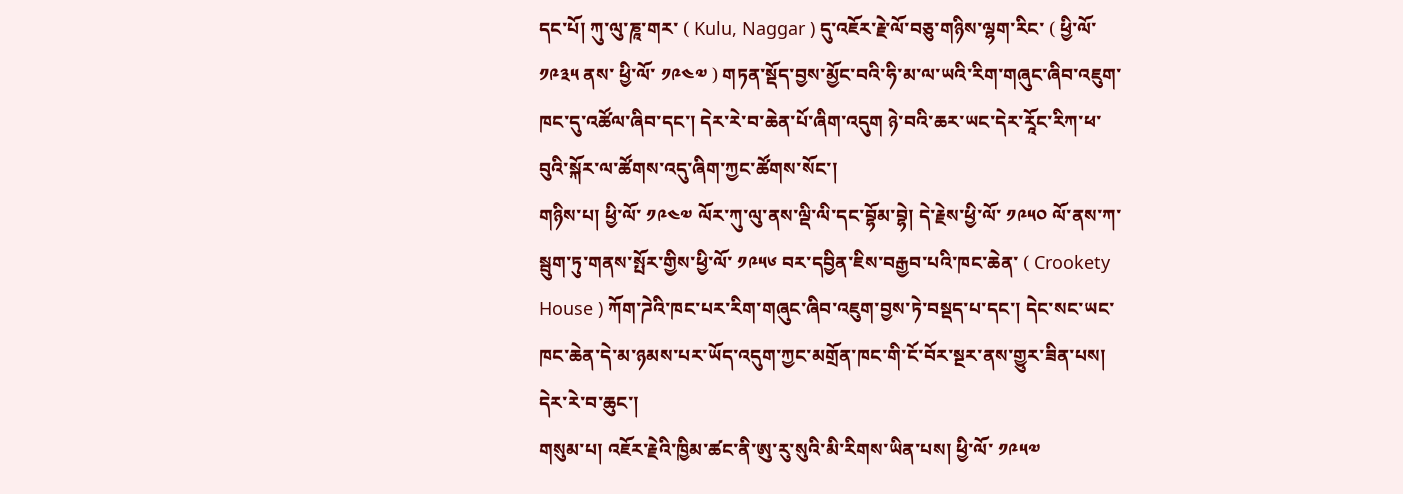དང་པོ། ཀུ་ལུ་ཎཱ་གར་ ( Kulu, Naggar ) དུ་འཇོར་རྗེ་ལོ་བཅུ་གཉིས་ལྷག་རིང་ ( ཕྱི་ལོ་ ༡༩༣༥ ནས་ ཕྱི་ལོ་ ༡༩༤༧ ) གཏན་སྡོད་བྱས་མྱོང་བའི་ཧི་མ་ལ་ཡའི་རིག་གཞུང་ཞིབ་འཇུག་ཁང་དུ་འཚོལ་ཞིབ་དང་། དེར་རེ་བ་ཆེན་པོ་ཞིག་འདུག ཉེ་བའི་ཆར་ཡང་དེར་རཱོང་རིཀ་ཕ་བུའི་སྐོར་ལ་ཚོགས་འདུ་ཞིག་ཀྱང་ཚོགས་སོང་།
གཉིས་པ། ཕྱི་ལོ་ ༡༩༤༧ ལོར་ཀུ་ལུ་ནས་ལྡི་ལི་དང་བྷོམ་བྷེ། དེ་རྗེས་ཕྱི་ལོ་ ༡༩༥༠ ལོ་ནས་ཀ་སྦུག་ཏུ་གནས་སྤོར་གྱིས་ཕྱི་ལོ་ ༡༩༥༦ བར་དབྱིན་ཇིས་བརྒྱབ་པའི་ཁང་ཆེན་ ( Crookety House ) ཀོག་ཌེའི་ཁང་པར་རིག་གཞུང་ཞིབ་འཇུག་བྱས་ཏེ་བསྡད་པ་དང་། དེང་སང་ཡང་ཁང་ཆེན་དེ་མ་ཉམས་པར་ཡོད་འདུག་ཀྱང་མགྲོན་ཁང་གི་ངོ་བོར་སྔར་ནས་གྱུར་ཟིན་པས། དེར་རེ་བ་ཆུང་།
གསུམ་པ། འཇོར་རྗེའི་ཁྱིམ་ཚང་ནི་ཨུ་རུ་སུའི་མི་རིགས་ཡིན་པས། ཕྱི་ལོ་ ༡༩༥༧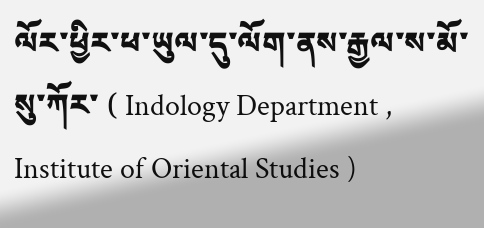ལོར་ཕྱིར་ཕ་ཡུལ་དུ་ལོག་ནས་རྒྱལ་ས་མོ་སུ་ཀོར་ ( Indology Department , Institute of Oriental Studies )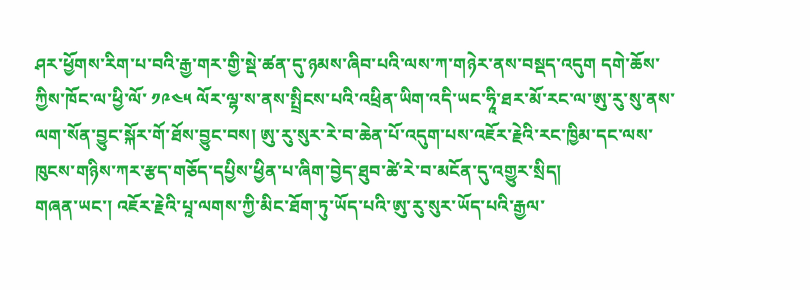ཤར་ཕྱོགས་རིག་པ་བའི་རྒྱ་གར་གྱི་སྡེ་ཚན་དུ་ཉམས་ཞིབ་པའི་ལས་ཀ་གཉེར་ནས་བསྡད་འདུག དགེ་ཆོས་ཀྱིས་ཁོང་ལ་ཕྱི་ལོ་ ༡༩༤༥ ལོར་ལྷ་ས་ནས་སྤྲིངས་པའི་འཕྲིན་ཡིག་འདི་ཡང་ཧཱི་ཐར་མོ་རང་ལ་ཨུ་རུ་སུ་ནས་ལག་སོན་བྱུང་སྐོར་གོ་ཐོས་བྱུང་བས། ཨུ་རུ་སུར་རེ་བ་ཆེན་པོ་འདུག་པས་འཇོར་རྗེའི་རང་ཁྱིམ་དང་ལས་ཁུངས་གཉིས་ཀར་རྩད་གཅོད་དཔྱིས་ཕྱིན་པ་ཞིག་བྱེད་ཐུབ་ཚེ་རེ་བ་མངོན་དུ་འགྱུར་སྲིད།
གཞན་ཡང་། འཇོར་རྗེའི་པཱ་ལགས་ཀྱི་མིང་ཐོག་ཏུ་ཡོད་པའི་ཨུ་རུ་སུར་ཡོད་པའི་རྒྱལ་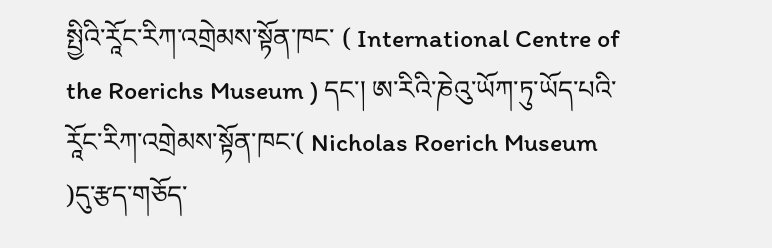སྤྱིའི་རཱོང་རིཀ་འགྲེམས་སྟོན་ཁང་ ( International Centre of the Roerichs Museum ) དང་། ཨ་རིའི་ཎེའུ་ཡོཀ་ཏུ་ཡོད་པའི་རཱོང་རིཀ་འགྲེམས་སྟོན་ཁང་( Nicholas Roerich Museum )དུ་རྩད་གཅོད་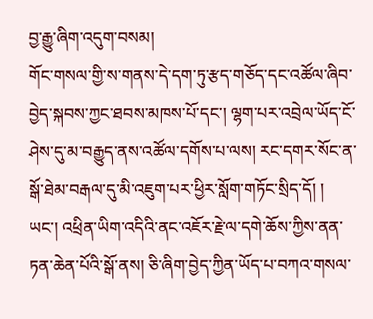བྱ་རྒྱུ་ཞིག་འདུག་བསམ།
གོང་གསལ་གྱི་ས་གནས་དེ་དག་ཏུ་རྩད་གཅོད་དང་འཚོལ་ཞིབ་བྱེད་སྐབས་ཀྱང་ཐབས་མཁས་པོ་དང་། ལྷག་པར་འབྲེལ་ཡོད་ངོ་ཤེས་དུ་མ་བརྒྱུད་ནས་འཚོལ་དགོས་པ་ལས། རང་དགར་སོང་ན་སྒོ་ཐེམ་བརྒལ་དུ་མི་འཇུག་པར་ཕྱིར་སློག་གཏོང་སྲིད་དོ། །
ཡང་། འཕྲིན་ཡིག་འདིའི་ནང་འཇོར་རྗེ་ལ་དགེ་ཆོས་ཀྱིས་ནན་ཏན་ཆེན་པོའི་སྒོ་ནས། ཅི་ཞིག་བྱེད་ཀྱིན་ཡོད་པ་བཀའ་གསལ་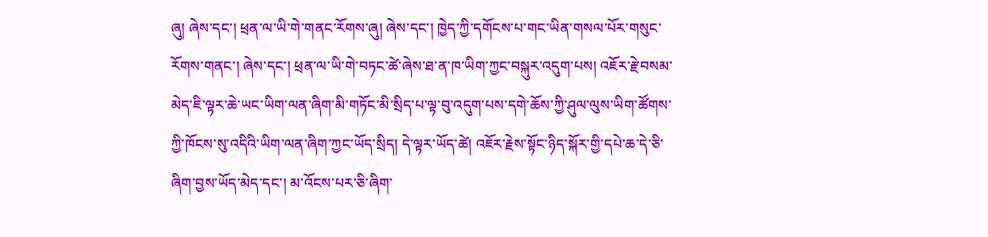ཞུ། ཞེས་དང་། ཕྲན་ལ་ཡི་གེ་གནང་རོགས་ཞུ། ཞེས་དང་། ཁྱེད་ཀྱི་དགོངས་པ་གང་ཡིན་གསལ་པོར་གསུང་རོགས་གནང་། ཞེས་དང་། ཕྲན་ལ་ཡི་གེ་བཏང་ཚེ་ཞེས་ཐ་ན་ཁ་ཡིག་ཀྱང་བསྐུར་འདུག་པས། འཇོར་རྗེ་བསམ་མེད་ཇི་ལྟར་ཆེ་ཡང་ཡིག་ལན་ཞིག་མི་གཏོང་མི་སྲིད་པ་ལྟ་བུ་འདུག་པས་དགེ་ཆོས་ཀྱི་ཤུལ་ལུས་ཡིག་ཚོགས་ཀྱི་ཁོངས་སུ་འདིའི་ཡིག་ལན་ཞིག་ཀྱང་ཡོད་སྲིད། དེ་ལྟར་ཡོད་ཚེ། འཇོར་རྗེས་སྟོང་ཉིད་སྐོར་གྱི་དཔེ་ཆ་དེ་ཅི་ཞིག་བྱས་ཡོད་མེད་དང་། མ་འོངས་པར་ཅི་ཞིག་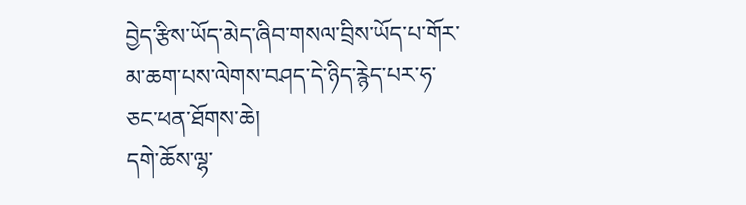བྱེད་རྩིས་ཡོད་མེད་ཞིབ་གསལ་བྲིས་ཡོད་པ་གོར་མ་ཆག་པས་ལེགས་བཤད་དེ་ཉིད་རྙེད་པར་ཧ་ཅང་ཕན་ཐོགས་ཆེ།
དགེ་ཆོས་ལྷ་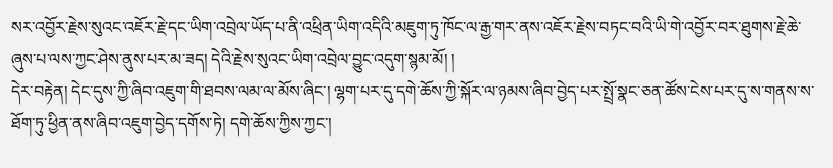སར་འབྱོར་རྗེས་སུའང་འཇོར་རྗེ་དང་ཡིག་འབྲེལ་ཡོད་པ་ནི་འཕྲིན་ཡིག་འདིའི་མཇུག་ཏུ་ཁོང་ལ་རྒྱ་གར་ནས་འཇོར་རྗེས་བཏང་བའི་ཡི་གེ་འབྱོར་བར་ཐུགས་རྗེ་ཆེ་ཞུས་པ་ལས་ཀྱང་ཤེས་ནུས་པར་མ་ཟད། དེའི་རྗེས་སུའང་ཡིག་འབྲེལ་བྱུང་འདུག་སྙམ་མོ། །
དེར་བརྟེན། དེང་དུས་ཀྱི་ཞིབ་འཇུག་གི་ཐབས་ལམ་ལ་མོས་ཞིང་། ལྷག་པར་དུ་དགེ་ཆོས་ཀྱི་སྐོར་ལ་ཉམས་ཞིབ་བྱེད་པར་སྤྲོ་སྣང་ཅན་ཚོས་ངེས་པར་དུ་ས་གནས་ས་ཐོག་ཏུ་ཕྱིན་ནས་ཞིབ་འཇུག་བྱེད་དགོས་ཏེ། དགེ་ཆོས་ཀྱིས་ཀྱང་།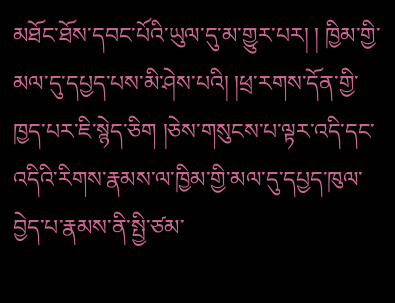མཐོང་ཐོས་དབང་པོའི་ཡུལ་དུ་མ་གྱུར་པར། ། ཁྱིམ་གྱི་མལ་དུ་དཔྱད་པས་མི་ཤེས་པའི། །ཕྲ་རགས་དོན་གྱི་ཁྱད་པར་ཇི་སྙེད་ཅིག །ཅེས་གསུངས་པ་ལྟར་འདི་དང་འདིའི་རིགས་རྣམས་ལ་ཁྱིམ་གྱི་མལ་དུ་དཔྱད་ཁུལ་བྱེད་པ་རྣམས་ནི་སྤྱི་ཙམ་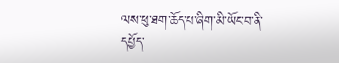ལས་ཕུ་ཐག་ཆོད་པ་ཞིག་མི་ཡོང་བ་ནི་དཔྱོད་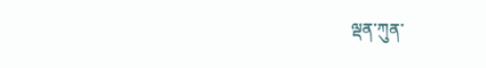ལྡན་ཀུན་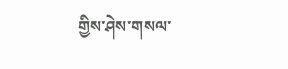གྱིས་ཤེས་གསལ་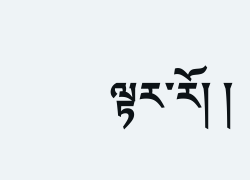ལྟར་རོ། །